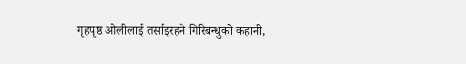गृहपृष्ठ ओलीलाई तर्साइरहने गिरिबन्धुको कहानी,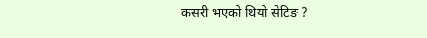कसरी भएको थियो सेटिङ ?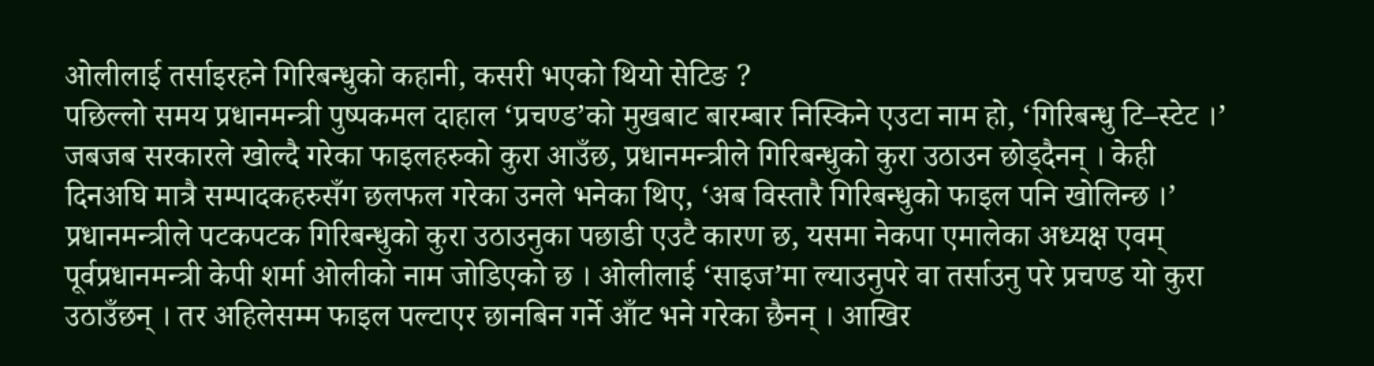ओलीलाई तर्साइरहने गिरिबन्धुको कहानी, कसरी भएको थियो सेटिङ ?
पछिल्लो समय प्रधानमन्त्री पुष्पकमल दाहाल ‘प्रचण्ड’को मुखबाट बारम्बार निस्किने एउटा नाम हो, ‘गिरिबन्धु टि–स्टेट ।’ जबजब सरकारले खोल्दै गरेका फाइलहरुको कुरा आउँछ, प्रधानमन्त्रीले गिरिबन्धुको कुरा उठाउन छोड्दैनन् । केही दिनअघि मात्रै सम्पादकहरुसँग छलफल गरेका उनले भनेका थिए, ‘अब विस्तारै गिरिबन्धुको फाइल पनि खोलिन्छ ।’
प्रधानमन्त्रीले पटकपटक गिरिबन्धुको कुरा उठाउनुका पछाडी एउटै कारण छ, यसमा नेकपा एमालेका अध्यक्ष एवम् पूर्वप्रधानमन्त्री केपी शर्मा ओलीको नाम जोडिएको छ । ओलीलाई ‘साइज’मा ल्याउनुपरे वा तर्साउनु परे प्रचण्ड यो कुरा उठाउँछन् । तर अहिलेसम्म फाइल पल्टाएर छानबिन गर्ने आँट भने गरेका छैनन् । आखिर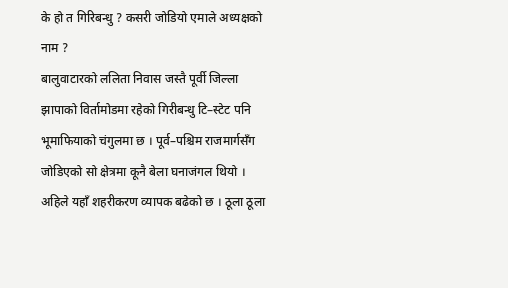के हो त गिरिबन्धु ? कसरी जोडियो एमाले अध्यक्षको नाम ?
बालुवाटारको ललिता निवास जस्तै पूर्वी जिल्ला झापाको विर्तामोडमा रहेको गिरीबन्धु टि–स्टेट पनि भूमाफियाको चंगुलमा छ । पूर्व–पश्चिम राजमार्गसँग जोडिएको सो क्षेत्रमा कूनै बेला घनाजंगल थियो । अहिले यहाँ शहरीकरण व्यापक बढेको छ । ठूला ठूला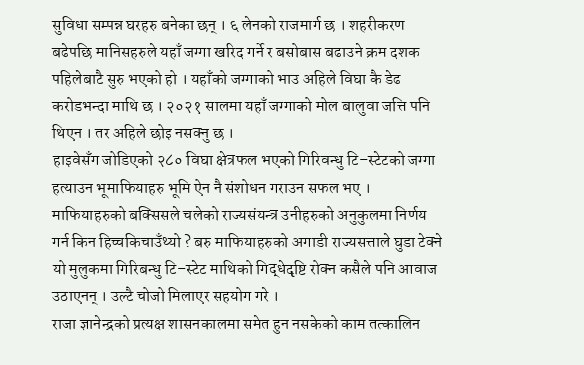सुविधा सम्पन्न घरहरु बनेका छन् । ६ लेनको राजमार्ग छ । शहरीकरण बढेपछि मानिसहरुले यहाँ जग्गा खरिद गर्ने र बसोबास बढाउने क्रम दशक पहिलेबाटै सुरु भएको हो । यहाँको जग्गाको भाउ अहिले विघा कै डेढ करोडभन्दा माथि छ । २०२१ सालमा यहाँ जग्गाको मोल बालुवा जत्ति पनि थिएन । तर अहिले छोइ नसक्नु छ ।
हाइवेसँग जोडिएको २८० विघा क्षेत्रफल भएको गिरिवन्धु टि–स्टेटको जग्गा हत्याउन भूमाफियाहरु भूमि ऐन नै संशोधन गराउन सफल भए । माफियाहरुको बक्सिसले चलेको राज्यसंयन्त्र उनीहरुको अनुकुलमा निर्णय गर्न किन हिच्चकिचाउँथ्यो ? बरु माफियाहरुको अगाडी राज्यसत्ताले घुडा टेक्ने यो मुलुकमा गिरिबन्धु टि–स्टेट माथिको गिद्धेदृष्टि रोक्न कसैले पनि आवाज उठाएनन् । उल्टै चोजो मिलाएर सहयोग गरे ।
राजा ज्ञानेन्द्रको प्रत्यक्ष शासनकालमा समेत हुन नसकेको काम तत्कालिन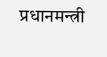प्रधानमन्त्री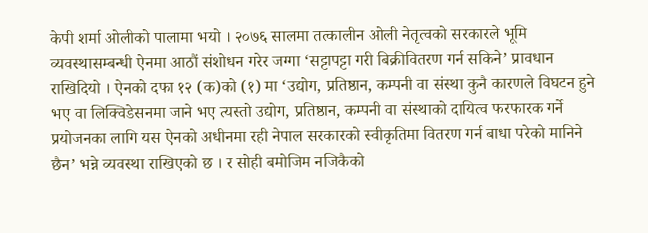केपी शर्मा ओलीको पालामा भयो । २०७६ सालमा तत्कालीन ओली नेतृत्वको सरकारले भूमि व्यवस्थासम्बन्धी ऐनमा आठौं संशोधन गरेर जग्गा ‘सट्टापट्टा गरी बिक्रीवितरण गर्न सकिने’ प्रावधान राखिदियो । ऐनको दफा १२ (क)को (१) मा ‘उद्योग, प्रतिष्ठान, कम्पनी वा संस्था कुनै कारणले विघटन हुने भए वा लिक्विडेसनमा जाने भए त्यस्तो उद्योग, प्रतिष्ठान, कम्पनी वा संस्थाको दायित्व फरफारक गर्ने प्रयोजनका लागि यस ऐनको अधीनमा रही नेपाल सरकारको स्वीकृतिमा वितरण गर्न बाधा परेको मानिने छैन’ भन्ने व्यवस्था राखिएको छ । र सोही बमोजिम नजिकैको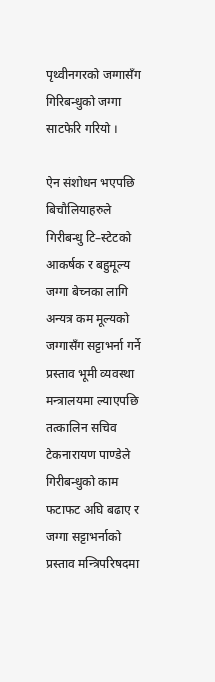पृथ्वीनगरको जग्गासँग गिरिबन्धुको जग्गा साटफेरि गरियो ।

ऐन संशोधन भएपछि बिचौलियाहरुले गिरीबन्धु टि–स्टेटको आकर्षक र बहुमूल्य जग्गा बेच्नका लागि अन्यत्र कम मूल्यको जग्गासँग सट्टाभर्ना गर्ने प्रस्ताव भूमी व्यवस्था मन्त्रालयमा ल्याएपछि तत्कालिन सचिव टेकनारायण पाण्डेले गिरीबन्धुको काम फटाफट अघि बढाए र जग्गा सट्टाभर्नाको प्रस्ताव मन्त्रिपरिषदमा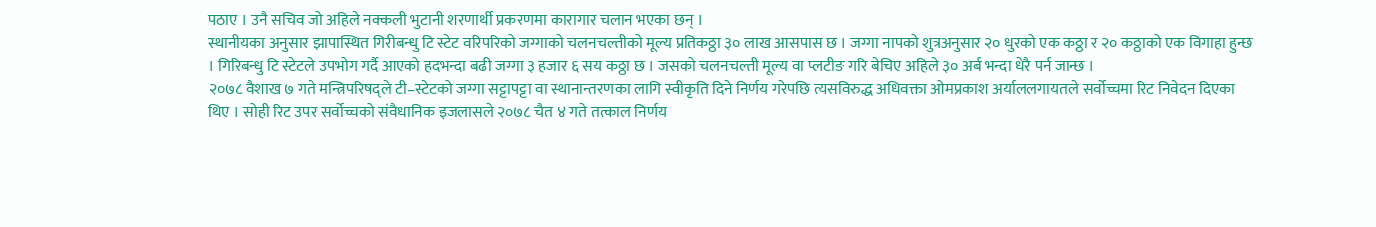पठाए । उनै सचिव जो अहिले नक्कली भुटानी शरणार्थी प्रकरणमा कारागार चलान भएका छन् ।
स्थानीयका अनुसार झापास्थित गिरीबन्धु टि स्टेट वरिपरिको जग्गाको चलनचल्तीको मूल्य प्रतिकठ्ठा ३० लाख आसपास छ । जग्गा नापको शुत्रअनुसार २० धुरको एक कठ्ठा र २० कठ्ठाको एक विगाहा हुन्छ । गिरिबन्धु टि स्टेटले उपभोग गर्दै आएको हदभन्दा बढी जग्गा ३ हजार ६ सय कठ्ठा छ । जसको चलनचल्ती मूल्य वा प्लटीङ गरि बेचिए अहिले ३० अर्ब भन्दा धेरै पर्न जान्छ ।
२०७८ वैशाख ७ गते मन्त्रिपरिषद्ले टी–स्टेटको जग्गा सट्टापट्टा वा स्थानान्तरणका लागि स्वीकृति दिने निर्णय गरेपछि त्यसविरुद्ध अधिवक्ता ओमप्रकाश अर्याललगायतले सर्वोच्चमा रिट निवेदन दिएका थिए । सोही रिट उपर सर्वोच्चको संवैधानिक इजलासले २०७८ चैत ४ गते तत्काल निर्णय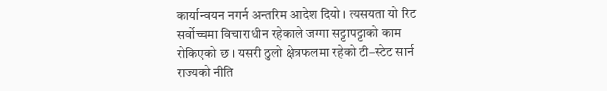कार्यान्वयन नगर्न अन्तरिम आदेश दियो । त्यसयता यो रिट सर्वोच्चमा विचाराधीन रहेकाले जग्गा सट्टापट्टाको काम रोकिएको छ । यसरी ठुलो क्षेत्रफलमा रहेको टी–स्टेट सार्न राज्यको नीति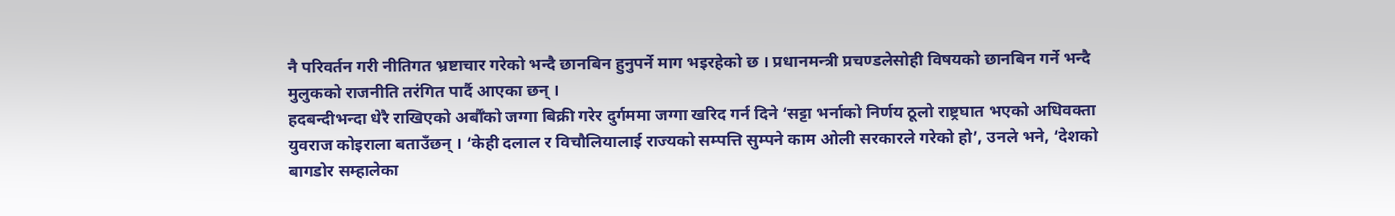नै परिवर्तन गरी नीतिगत भ्रष्टाचार गरेको भन्दै छानबिन हुनुपर्ने माग भइरहेको छ । प्रधानमन्त्री प्रचण्डलेसोही विषयको छानबिन गर्ने भन्दै मुलुकको राजनीति तरंगित पार्दै आएका छन् ।
हदबन्दीभन्दा धेरै राखिएको अर्बौँको जग्गा बिक्री गरेर दुर्गममा जग्गा खरिद गर्न दिने ‘सट्टा भर्नाको निर्णय ठूलो राष्ट्रघात भएको अधिवक्ता युवराज कोइराला बताउँछन् । ‘केही दलाल र विचौलियालाई राज्यको सम्पत्ति सुम्पने काम ओली सरकारले गरेको हो’, उनले भने, ‘देशको बागडोर सम्हालेका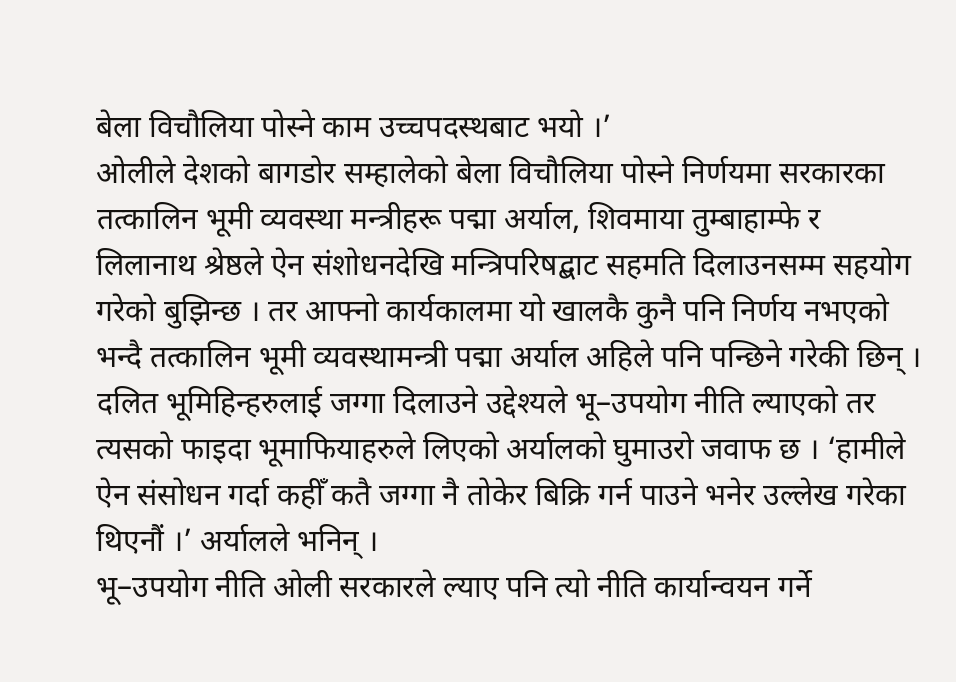बेला विचौलिया पोस्ने काम उच्चपदस्थबाट भयो ।’
ओलीले देशको बागडोर सम्हालेको बेला विचौलिया पोस्ने निर्णयमा सरकारका तत्कालिन भूमी व्यवस्था मन्त्रीहरू पद्मा अर्याल, शिवमाया तुम्बाहाम्फे र लिलानाथ श्रेष्ठले ऐन संशोधनदेखि मन्त्रिपरिषद्बाट सहमति दिलाउनसम्म सहयोग गरेको बुझिन्छ । तर आफ्नो कार्यकालमा यो खालकै कुनै पनि निर्णय नभएको भन्दै तत्कालिन भूमी व्यवस्थामन्त्री पद्मा अर्याल अहिले पनि पन्छिने गरेकी छिन् । दलित भूमिहिन्हरुलाई जग्गा दिलाउने उद्देश्यले भू–उपयोग नीति ल्याएको तर त्यसको फाइदा भूमाफियाहरुले लिएको अर्यालको घुमाउरो जवाफ छ । ‘हामीले ऐन संसोधन गर्दा कहीँ कतै जग्गा नै तोकेर बिक्रि गर्न पाउने भनेर उल्लेख गरेका थिएनौं ।’ अर्यालले भनिन् ।
भू–उपयोग नीति ओली सरकारले ल्याए पनि त्यो नीति कार्यान्वयन गर्ने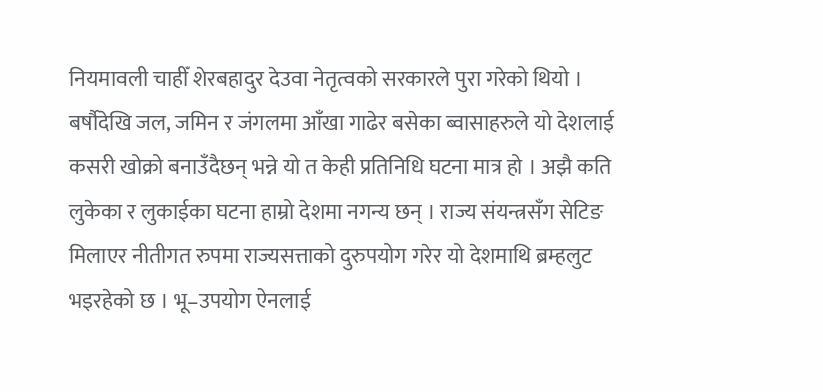नियमावली चाहीँ शेरबहादुर देउवा नेतृत्वको सरकारले पुरा गरेको थियो । बर्षौदेखि जल, जमिन र जंगलमा आँखा गाढेर बसेका ब्वासाहरुले यो देशलाई कसरी खोक्रो बनाउँदैछन् भन्ने यो त केही प्रतिनिधि घटना मात्र हो । अझै कति लुकेका र लुकाईका घटना हाम्रो देशमा नगन्य छन् । राज्य संयन्त्रसँग सेटिङ मिलाएर नीतीगत रुपमा राज्यसत्ताको दुरुपयोग गरेर यो देशमाथि ब्रम्हलुट भइरहेको छ । भू–उपयोग ऐनलाई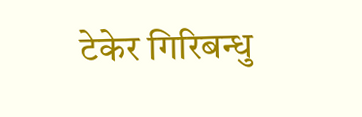टेकेर गिरिबन्धु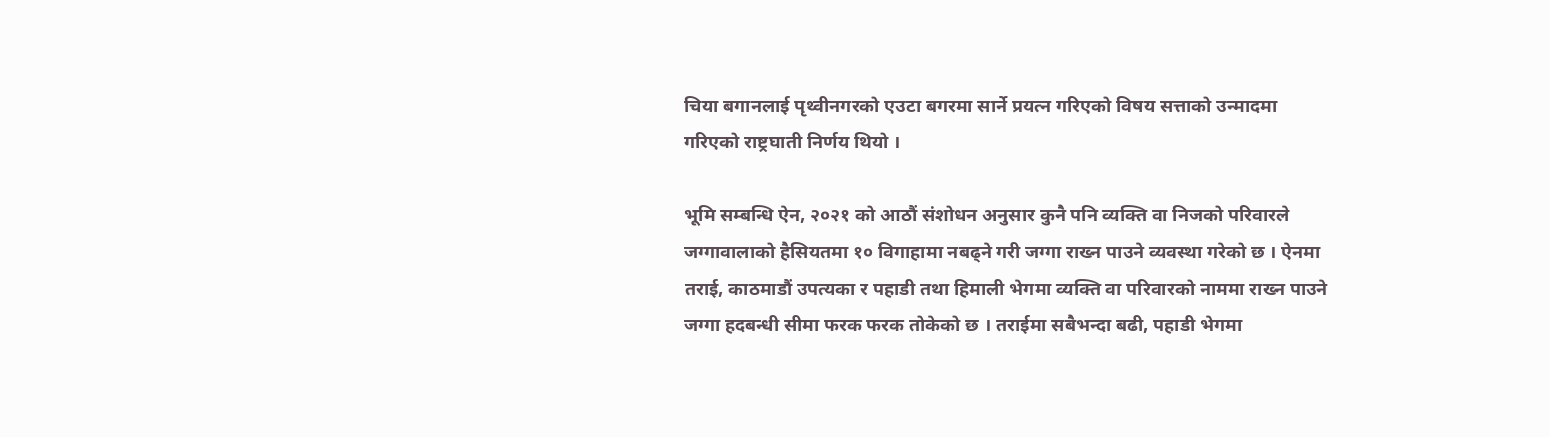चिया बगानलाई पृथ्वीनगरको एउटा बगरमा सार्ने प्रयत्न गरिएको विषय सत्ताको उन्मादमा गरिएको राष्ट्रघाती निर्णय थियो ।

भूमि सम्बन्धि ऐन, २०२१ को आठौं संशोधन अनुसार कुनै पनि व्यक्ति वा निजको परिवारले जग्गावालाको हैसियतमा १० विगाहामा नबढ्ने गरी जग्गा राख्न पाउने व्यवस्था गरेको छ । ऐनमा तराई, काठमाडौं उपत्यका र पहाडी तथा हिमाली भेगमा व्यक्ति वा परिवारको नाममा राख्न पाउने जग्गा हदबन्धी सीमा फरक फरक तोकेको छ । तराईमा सबैभन्दा बढी, पहाडी भेगमा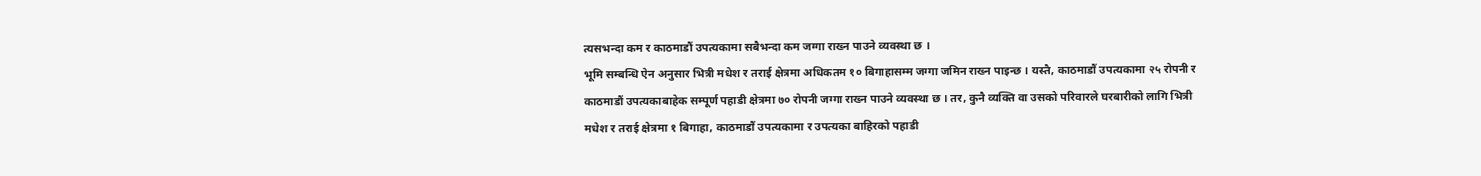त्यसभन्दा कम र काठमाडौं उपत्यकामा सबैभन्दा कम जग्गा राख्न पाउने व्यवस्था छ ।
भूमि सम्बन्धि ऐन अनुसार भित्री मधेश र तराई क्षेत्रमा अधिकतम १० बिगाहासम्म जग्गा जमिन राख्न पाइन्छ । यस्तै, काठमाडौं उपत्यकामा २५ रोपनी र काठमाडौं उपत्यकाबाहेक सम्पूर्ण पहाडी क्षेत्रमा ७० रोपनी जग्गा राख्न पाउने व्यवस्था छ । तर, कुनै व्यक्ति वा उसको परिवारले घरबारीको लागि भित्री मधेश र तराई क्षेत्रमा १ बिगाहा, काठमाडौं उपत्यकामा र उपत्यका बाहिरको पहाडी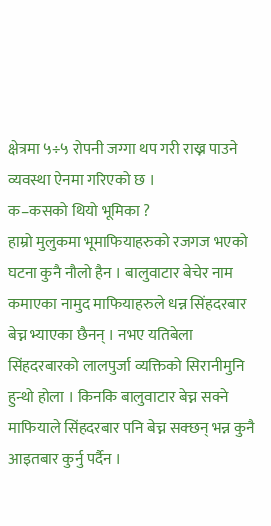क्षेत्रमा ५÷५ रोपनी जग्गा थप गरी राख्न पाउने व्यवस्था ऐनमा गरिएको छ ।
क–कसको थियो भूमिका ?
हाम्रो मुलुकमा भूमाफियाहरुको रजगज भएको घटना कुनै नौलो हैन । बालुवाटार बेचेर नाम कमाएका नामुद माफियाहरुले धन्न सिंहदरबार बेच्न भ्याएका छैनन् । नभए यतिबेला सिंहदरबारको लालपुर्जा व्यक्तिको सिरानीमुनि हुन्थो होला । किनकि बालुवाटार बेच्न सक्ने माफियाले सिंहदरबार पनि बेच्न सक्छन् भन्न कुनै आइतबार कुर्नु पर्दैन ।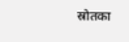स्रोतका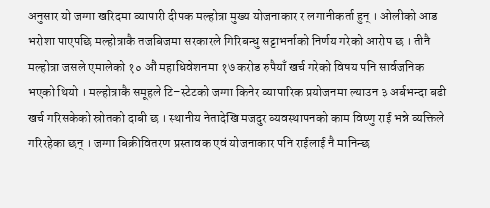अनुसार यो जग्गा खरिदमा व्यापारी दीपक मल्होत्रा मुख्य योजनाकार र लगानीकर्ता हुन् । ओलीको आड भरोशा पाएपछि मल्होत्राकै तजबिजमा सरकारले गिरिबन्धु सट्टाभर्नाको निर्णय गरेको आरोप छ । तीनै मल्होत्रा जसले एमालेको १० औं महाधिवेशनमा १७ करोड रुपैयाँ खर्च गरेको विषय पनि सार्वजनिक भएको थियो । मल्होत्राकै समूहले टि–स्टेटको जग्गा किनेर व्यापारिक प्रयोजनमा ल्याउन ३ अर्बभन्दा बढी खर्च गरिसकेको स्रोतको दाबी छ । स्थानीय नेतादेखि मजदुर व्यवस्थापनको काम विष्णु राई भन्ने व्यक्तिले गरिरहेका छन् । जग्गा बिक्रीवितरण प्रस्तावक एवं योजनाकार पनि राईलाई नै मानिन्छ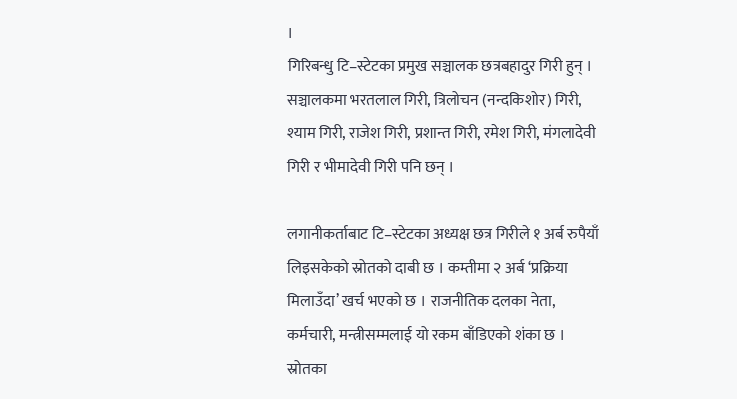।
गिरिबन्धु टि–स्टेटका प्रमुख सञ्चालक छत्रबहादुर गिरी हुन् । सञ्चालकमा भरतलाल गिरी, त्रिलोचन (नन्दकिशोर) गिरी, श्याम गिरी, राजेश गिरी, प्रशान्त गिरी, रमेश गिरी, मंगलादेवी गिरी र भीमादेवी गिरी पनि छन् ।

लगानीकर्ताबाट टि–स्टेटका अध्यक्ष छत्र गिरीले १ अर्ब रुपैयाँ लिइसकेको स्रोतको दाबी छ । कम्तीमा २ अर्ब ‘प्रक्रिया मिलाउँदा’ खर्च भएको छ । राजनीतिक दलका नेता, कर्मचारी, मन्त्रीसम्मलाई यो रकम बाँडिएको शंका छ । स्रोतका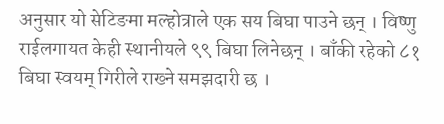अनुसार यो सेटिङमा मल्होत्राले एक सय बिघा पाउने छन् । विष्णु राईलगायत केही स्थानीयले ९९ बिघा लिनेछन् । बाँकी रहेको ८१ बिघा स्वयम् गिरीले राख्ने समझदारी छ ।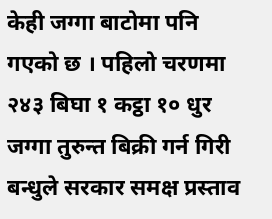केही जग्गा बाटोमा पनि गएको छ । पहिलो चरणमा २४३ बिघा १ कट्ठा १० धुर जग्गा तुरुन्त बिक्री गर्न गिरी बन्धुले सरकार समक्ष प्रस्ताव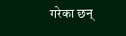गरेका छन्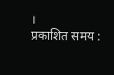।
प्रकाशित समय :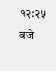१२:२५ बजे